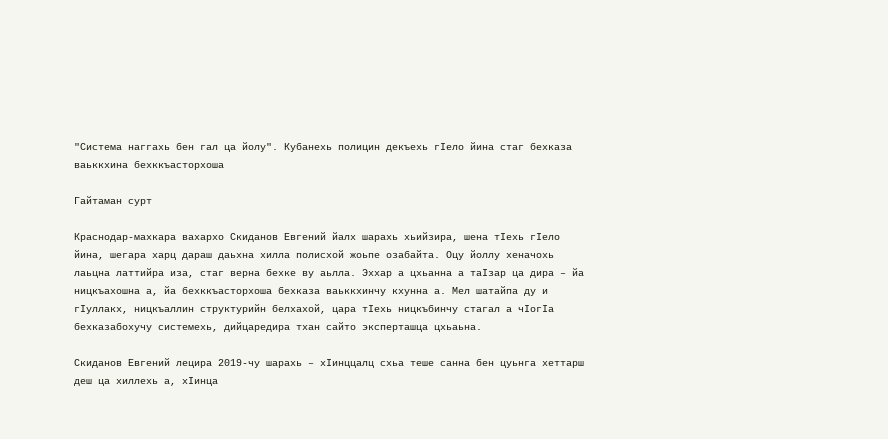"Система наггахь бен гал ца йолу". Кубанехь полицин декъехь гӀело йина стаг бехказа ваьккхина бехккъасторхоша

Гайтаман сурт

Краснодар-махкара вахархо Скиданов Евгений йалх шарахь хьийзира, шена тӀехь гӀело йина, шегара харц дараш даьхна хилла полисхой жоьпе озабайта. Оцу йоллу хеначохь лаьцна латтийра иза, стаг верна бехке ву аьлла. Эххар а цхьанна а таӀзар ца дира – йа ницкъахошна а, йа бехккъасторхоша бехказа ваьккхинчу кхунна а. Мел шатайпа ду и гӀуллакх, ницкъаллин структурийн белхахой, цара тIехь ницкъбинчу стагал а чIогIа бехказабохучу системехь, дийцаредира тхан сайто эксперташца цхьаьна.

Скиданов Евгений лецира 2019-чу шарахь – хIинццалц схьа теше санна бен цуьнга хеттарш деш ца хиллехь а, хIинца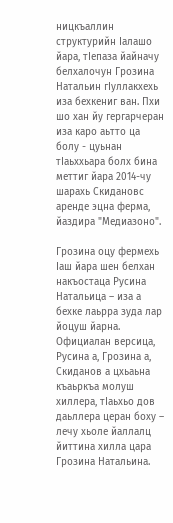ницкъаллин структурийн Iалашо йара, тIепаза йайначу белхалочун Грозина Натальин гIуллакхехь иза бехкениг ван. Пхи шо хан йу гергарчеран иза каро аьтто ца болу - цуьнан тӀаьххьара болх бина меттиг йара 2014-чу шарахь Скидановс аренде эцна ферма, йаздира "Медиазоно".

Грозина оцу фермехь Iаш йара шен белхан накъостаца Русина Натальица – иза а бехке лаьрра зуда лар йоцуш йарна. Официалан версица, Русина а, Грозина а, Скиданов а цхьаьна къаьркъа молуш хиллера, тIаьхьо дов даьллера церан боху – лечу хьоле йаллалц йиттина хилла цара Грозина Натальина.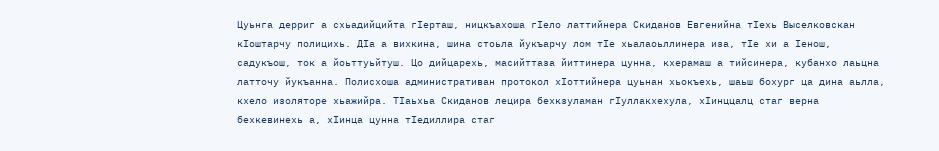Цуьнга дерриг а схьадийцийта гIерташ, ницкъахоша гIело латтийнера Скиданов Евгенийна тIехь Выселковскан кIоштарчу полицихь. ДIа а вихкина, шина стоьла йукъарчу лом тIе хьалаоьллинера иза, тIе хи а Iенош, садукъош, ток а йоьттуьйтуш. Цо дийцарехь, масийттаза йиттинера цунна, кхерамаш а тийсинера, кубанхо лаьцна латточу йукъанна. Полисхоша административан протокол хIоттийнера цуьнан хьокъехь, шаьш бохург ца дина аьлла, кхело изоляторе хьажийра. ТIаьхьа Скиданов лецира бехкзуламан гIуллакхехула, хIинццалц стаг верна бехкевинехь а, хIинца цунна тIедиллира стаг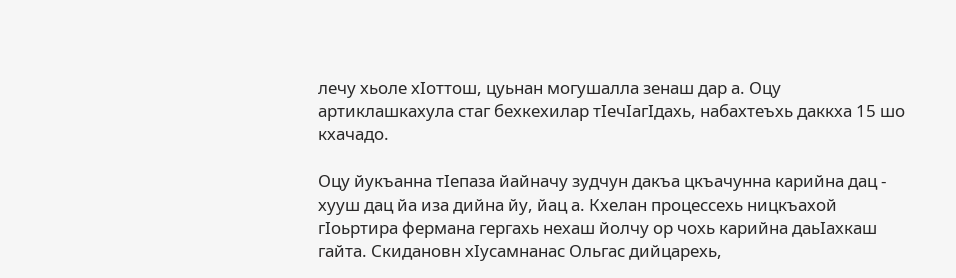лечу хьоле хIоттош, цуьнан могушалла зенаш дар а. Оцу артиклашкахула стаг бехкехилар тIечIагIдахь, набахтеъхь даккха 15 шо кхачадо.

Оцу йукъанна тӀепаза йайначу зудчун дакъа цкъачунна карийна дац - хууш дац йа иза дийна йу, йац а. Кхелан процессехь ницкъахой гӀоьртира фермана гергахь нехаш йолчу ор чохь карийна даьӀахкаш гайта. Скидановн хӀусамнанас Ольгас дийцарехь,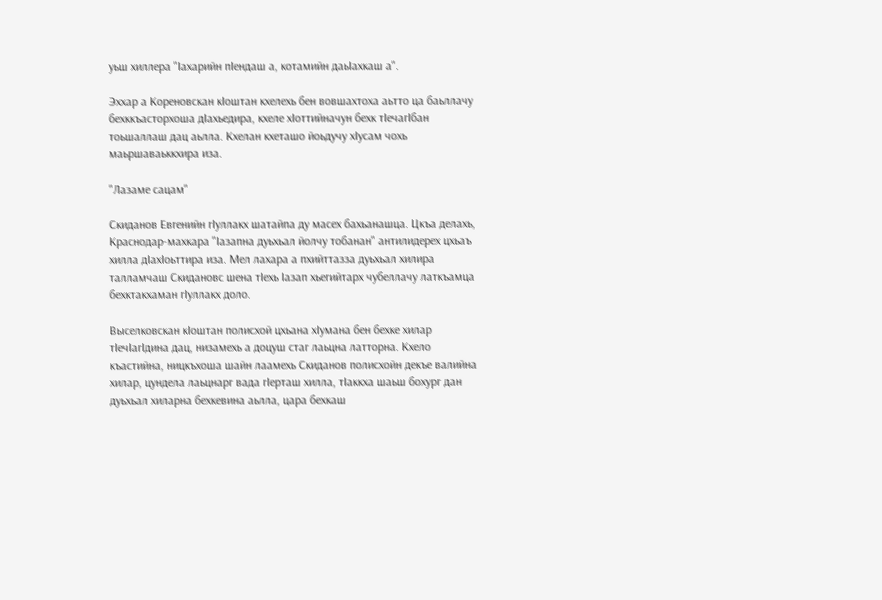уьш хиллера "Ӏахарийн пIендаш а, котамийн даьӀахкаш а".

Эххар а Кореновскан кӀоштан кхелехь бен вовшахтоха аьтто ца баьллачу бехккъасторхоша дIахьедира, кхеле хIоттийначун бехк тIечагIбан тоьшаллаш дац аьлла. Кхелан кхеташо йоьдучу хIусам чохь маьршаваьккхира иза.

"Лазаме сацам"

Скиданов Евгенийн гӀуллакх шатайпа ду масех бахьанашца. Цкъа делахь, Краснодар-махкара "Ӏазапна дуьхьал йолчу тобанан" антилидерех цхьаъ хилла дӀахӀоьттира иза. Мел лахара а пхийттазза дуьхьал хилира талламчаш Скидановс шена тIехь Iазап хьегийтарх чубеллачу латкъамца бехктакхаман гIуллакх доло.

Выселковскан кӀоштан полисхой цхьана хIумана бен бехке хилар тӀечӀагӀдина дац, низамехь а доцуш стаг лаьцна латторна. Кхело къастийна, ницкъхоша шайн лаамехь Скиданов полисхойн декъе валийна хилар, цундела лаьцнарг вада гӀерташ хилла, тIаккха шаьш бохург дан дуьхьал хиларна бехкевина аьлла, цара бехкаш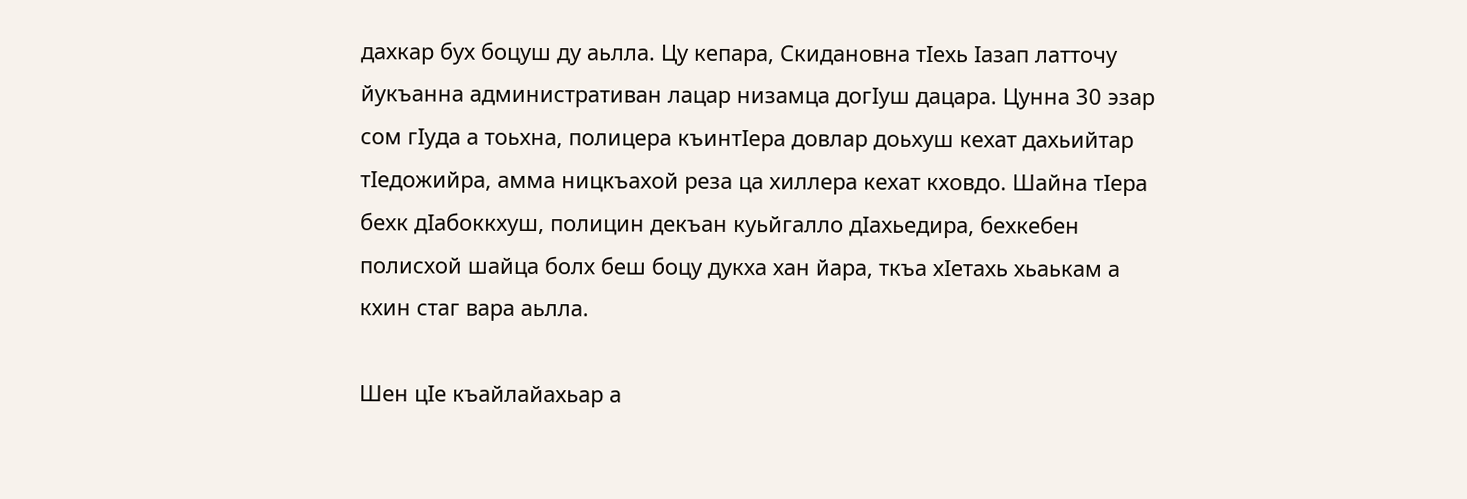дахкар бух боцуш ду аьлла. Цу кепара, Скидановна тӀехь Ӏазап латточу йукъанна административан лацар низамца догӀуш дацара. Цунна 30 эзар сом гӀуда а тоьхна, полицера къинтIера довлар доьхуш кехат дахьийтар тIедожийра, амма ницкъахой реза ца хиллера кехат кховдо. Шайна тIера бехк дIабоккхуш, полицин декъан куьйгалло дӀахьедира, бехкебен полисхой шайца болх беш боцу дукха хан йара, ткъа хӀетахь хьаькам а кхин стаг вара аьлла.

Шен цIе къайлайахьар а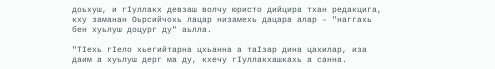доьхуш, и гIуллакх девзаш волчу юристо дийцира тхан редакцига, кху заманан Оьрсийчохь лацар низамехь дацара алар – "наггахь бен хуьлуш доцург ду" аьлла.

"ТIехь гIело хьегийтарна цхьанна а таIзар дина цахилар, иза даим а хуьлуш дерг ма ду, кхечу гIуллакхашкахь а санна.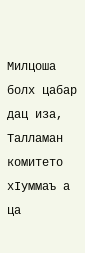Милцоша болх цабар дац иза, Талламан комитето хIуммаъ а ца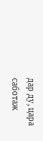дар ду, цара саботаж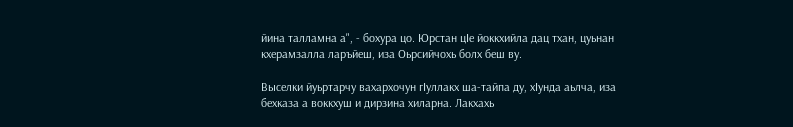йина талламна а", - бохура цо. Юрстан цIе йоккхийла дац тхан, цуьнан кхерамзалла ларъйеш, иза Оьрсийчохь болх беш ву.

Выселки йуьртарчу вахархочун гӀуллакх ша-тайпа ду, хӀунда аьлча, иза бехказа а воккхуш и дирзина хиларна. Лакхахь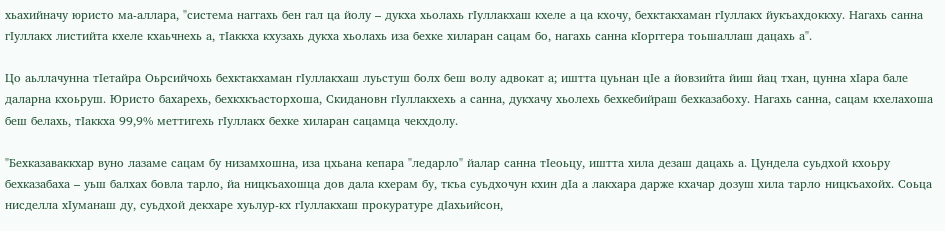хьахийначу юристо ма-аллара, "система наггахь бен гал ца йолу – дукха хьолахь гӀуллакхаш кхеле а ца кхочу, бехктакхаман гӀуллакх йукъахдоккху. Нагахь санна гӀуллакх листийта кхеле кхаьчнехь а, тӀаккха кхузахь дукха хьолахь иза бехке хиларан сацам бо, нагахь санна кIорггера тоьшаллаш дацахь а".

Цо аьллачунна тIетайра Оьрсийчохь бехктакхаман гӀуллакхаш луьстуш болх беш волу адвокат а; иштта цуьнан цӀе а йовзийта йиш йац тхан, цунна хIара бале даларна кхоьруш. Юристо бахарехь, бехкхкъасторхоша, Скидановн гӀуллакхехь а санна, дукхачу хьолехь бехкебийраш бехказабоху. Нагахь санна, сацам кхелахоша беш белахь, тIаккха 99,9% меттигехь гӀуллакх бехке хиларан сацамца чекхдолу.

"Бехказаваккхар вуно лазаме сацам бу низамхошна, иза цхьана кепара "ледарло" йалар санна тӀеоьцу, иштта хила дезаш дацахь а. Цундела суьдхой кхоьру бехказабаха – уьш балхах бовла тарло, йа ницкъахошца дов дала кхерам бу, ткъа суьдхочун кхин дӀа а лакхара дарже кхачар дозуш хила тарло ницкъахойх. Соьца нисделла хIуманаш ду, суьдхой декхаре хуьлур-кх гIуллакхаш прокуратуре дIахьийсон,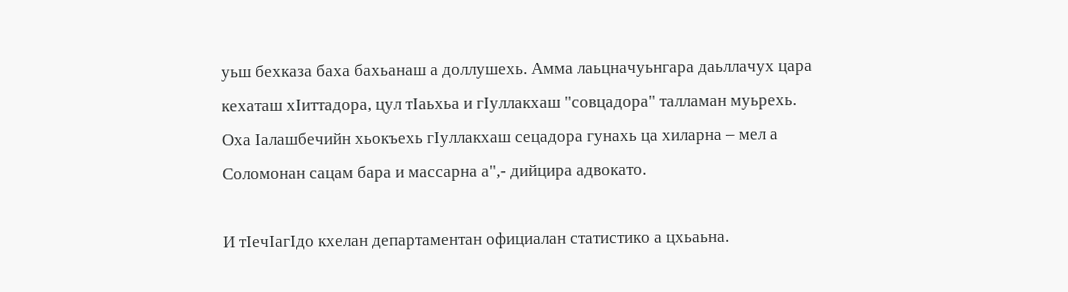уьш бехказа баха бахьанаш а доллушехь. Амма лаьцначуьнгара даьллачух цара кехаташ хIиттадора, цул тIаьхьа и гIуллакхаш "совцадора" талламан муьрехь. Оха Iалашбечийн хьокъехь гIуллакхаш сецадора гунахь ца хиларна – мел а Соломонан сацам бара и массарна а",- дийцира адвокато.

И тIечIагIдо кхелан департаментан официалан статистико а цхьаьна.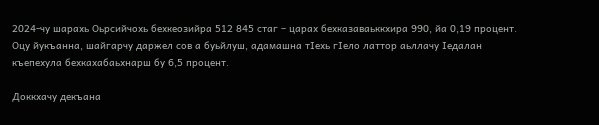2024-чу шарахь Оьрсийчохь бехкеозийра 512 845 стаг – царах бехказаваьккхира 990, йа 0,19 процент. Оцу йукъанна, шайгарчу даржел сов а буьйлуш, адамашна тIехь гIело латтор аьллачу Iедалан къепехула бехкахабаьхнарш бу 6,5 процент.

Доккхачу декъана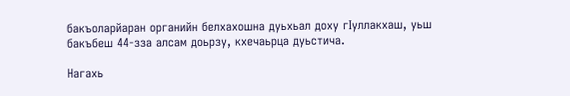бакъоларйаран органийн белхахошна дуьхьал доху гӀуллакхаш, уьш бакъбеш 44-зза алсам доьрзу, кхечаьрца дуьстича.

Нагахь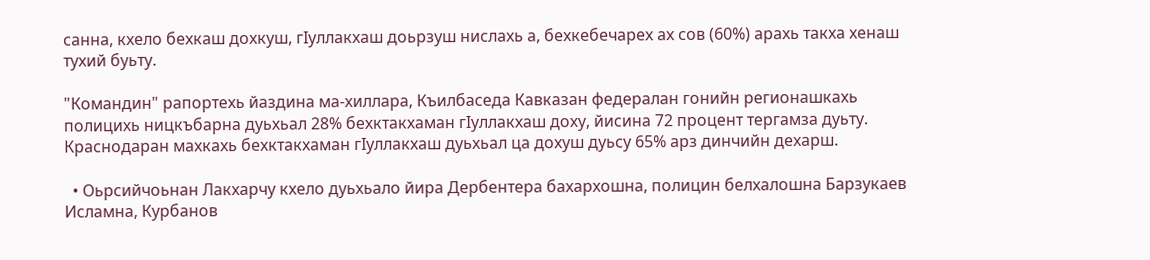санна, кхело бехкаш дохкуш, гIуллакхаш доьрзуш нислахь а, бехкебечарех ах сов (60%) арахь такха хенаш тухий буьту.

"Командин" рапортехь йаздина ма-хиллара, Къилбаседа Кавказан федералан гонийн регионашкахь полицихь ницкъбарна дуьхьал 28% бехктакхаман гIуллакхаш доху, йисина 72 процент тергамза дуьту. Краснодаран махкахь бехктакхаман гIуллакхаш дуьхьал ца дохуш дуьсу 65% арз динчийн дехарш.

  • Оьрсийчоьнан Лакхарчу кхело дуьхьало йира Дербентера бахархошна, полицин белхалошна Барзукаев Исламна, Курбанов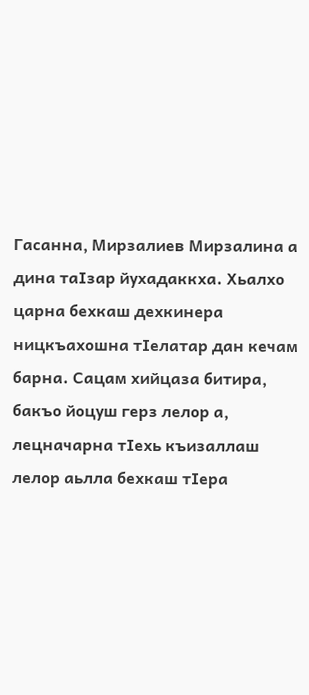Гасанна, Мирзалиев Мирзалина а дина таIзар йухадаккха. Хьалхо царна бехкаш дехкинера ницкъахошна тIелатар дан кечам барна. Сацам хийцаза битира, бакъо йоцуш герз лелор а, лецначарна тIехь къизаллаш лелор аьлла бехкаш тIера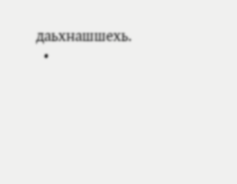даьхнашшехь.
  •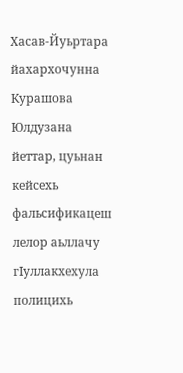Хасав-Йуьртара йахархочунна Курашова Юлдузана йеттар, цуьнан кейсехь фальсификацеш лелор аьллачу гIуллакхехула полицихь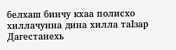белхаш бинчу кхаа полисхо хиллачунна дина хилла таIзар Дагестанехь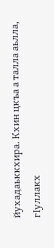йухадаьккхира. Кхин цкъа а талла аьлла, гIуллакх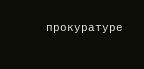прокуратуре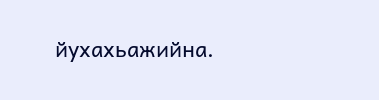йухахьажийна.